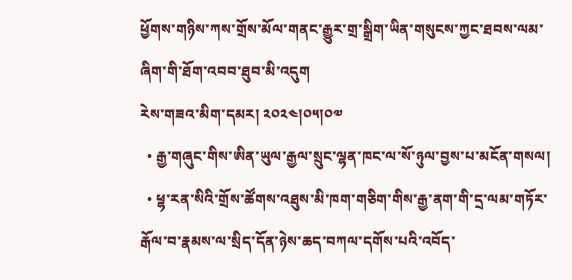ཕྱོགས་གཉིས་ཀས་གྲོས་མོལ་གནང་རྒྱུར་གྲ་སྒྲིག་ཡིན་གསུངས་ཀྱང་ཐབས་ལམ་ཞིག་གི་ཐོག་འབབ་ཐུབ་མི་འདུག
རེས་གཟའ་མིག་དམར། ༢༠༢༤།༠༥།༠༧
  • རྒྱ་གཞུང་གིས་ཨིན་ཡུལ་རྒྱལ་སྲུང་ལྷན་ཁང་ལ་སོ་ཉུལ་བྱས་པ་མངོན་གསལ།
  • ཕྷ་རན་སིའི་གྲོས་ཚོགས་འཐུས་མི་ཁག་གཅིག་གིས་རྒྱ་ནག་གི་དྲ་ལམ་གཏོར་རྒོལ་བ་རྣམས་ལ་སྲིད་དོན་ཉེས་ཆད་བཀལ་དགོས་པའི་འབོད་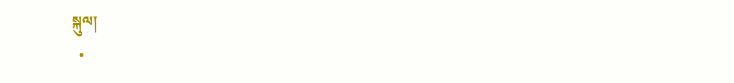སྐུལ།
  •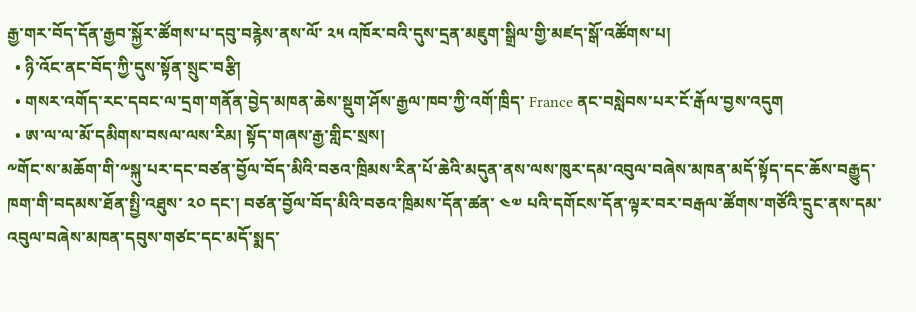རྒྱ་གར་བོད་དོན་རྒྱབ་སྐྱོར་ཚོགས་པ་དབུ་བརྙེས་ནས་ལོ་ ༢༥ འཁོར་བའི་དུས་དྲན་མཇུག་སྒྲིལ་གྱི་མཛད་སྒོ་འཚོགས་པ།
  • ཉི་འོང་ནང་བོད་ཀྱི་དུས་སྟོན་སྲུང་བརྩི།
  • གསར་འགོད་རང་དབང་ལ་དྲག་གནོན་བྱེད་མཁན་ཆེས་སྡུག་ཤོས་རྒྱལ་ཁབ་ཀྱི་འགོ་ཁྲིད་ France ནང་བསླེབས་པར་ངོ་རྒོལ་བྱས་འདུག
  • ཨ་ལ་ལ་མོ་དམིགས་བསལ་ལས་རིམ། སྟོད་གཞས་རྒྱ་གླིང་སྲས།
༸གོང་ས་མཆོག་གི་༸སྐུ་པར་དང་བཙན་བྱོལ་བོད་མིའི་བཅའ་ཁྲིམས་རིན་པོ་ཆེའི་མདུན་ནས་ལས་ཁུར་དམ་འབུལ་བཞེས་མཁན་མདོ་སྟོད་དང་ཆོས་བརྒྱུད་ཁག་གི་བདམས་ཐོན་སྤྱི་འཐུས་ ༢༠ དང་། བཙན་བྱོལ་བོད་མིའི་བཅའ་ཁྲིམས་དོན་ཚན་ ༤༧ པའི་དགོངས་དོན་ལྟར་བར་བརྒལ་ཚོགས་གཙོའི་དྲུང་ནས་དམ་འབུལ་བཞེས་མཁན་དབུས་གཙང་དང་མདོ་སྨད་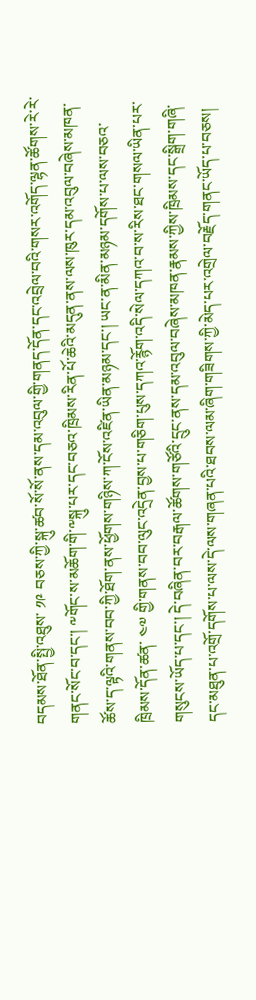བདམས་ཐོན་སྤྱི་འཐུས་ ༡༩ བཅས་ཀྱི་སྐུ་ཚབ་སོ་སོ་ནས་དམ་འབུལ་གྱི་གནད་དོན་དང་འབྲེལ་བའི་གསར་འགོད་ལྷན་ཚོགས་རེ་རེ་གནང་སོང་བ་དང་། ༸གོང་ས་མཆོག་གི་༸སྐུ་པར་དང་བཅའ་ཁྲིམས་རིན་པོ་ཆེའི་མདུན་ནས་ལས་ཁུར་དམ་འབུལ་བཞེས་མཁན་ཚོས་ད་ལྟའི་གནས་བབ་ཀྱི་ཐོག་ནས་ཕྱོགས་གཉིས་ཀ་ངོས་འཛིན་ཡིན་མཉམ་དང་། ཡང་ན་མིན་མཉམ་དགོས་པ་ལས་བཅའ་ཁྲིམས་དོན་ཚན་ ༤༧ གྱི་གནས་བབ་ལུང་འདྲེན་བྱས་པ་གཅིག་པུས་དཀའ་རྙོག་འདི་སེལ་དཀའ་བ་ས་རིས་ཐང་གསལ་ཡིན་པར་གསུངས་ཡོད་པ་དང་། དེ་བཞིན་བར་བརྒལ་ཚོགས་གཙོའི་དྲུང་ནས་དམ་འབུལ་བཞེས་མཁན་རྣམས་ཀྱིས་ཁྲིམས་དང་སྒྲིག་གཞི་དང་མཐུན་པ་འགྲོ་དགོས་པ་ལས་དེ་ལས་གཞན་པའི་ཐབས་ལམ་ཞིག་གཟིགས་ཀྱི་མེད་པར་འགྲེལ་བརྗོད་གནང་ཡོད་པ་བཅས།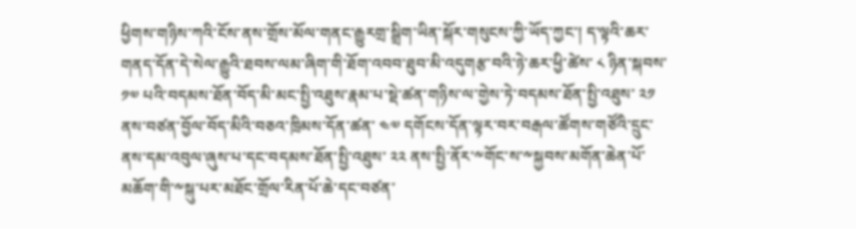ཕྱིགས་གཉིས་ཀའི་ངོས་ནས་གྲོས་མོལ་གནང་རྒྱུརགྲ་སྒྲིག་ཡིན་སྐོར་གསུངས་ཀྱི་ཡོད་ཀྱང་། ད་ལྟའི་ཆར་གནད་དོན་དེ་སེལ་རྒྱུའི་ཐབས་ལམ་ཞིག་གི་ཐོག་འབབ་ཐུབ་མི་འདུགརྩ་བའི་ཉེ་ཆར་ཕྱི་ཚེས་ ༨ ཉིན་སྐབས་ ༡༧ པའི་བདམས་ཐོན་བོད་མི་མང་སྤྱི་འཐུས་རྣམ་པ་སྡེ་ཚན་གཉིས་ལ་གྱེས་ཏེ་བདམས་ཐོན་སྤྱི་འཐུས་ ༢༡ ནས་བཙན་བྱོལ་བོད་མིའི་བཅའ་ཁྲིམས་དོན་ཚན་ ༤༧ དགོངས་དོན་ལྟར་བར་བརྒལ་ཚོགས་གཙོའི་དྲུང་ནས་དམ་འབུལ་ཞུས་པ་དང་བདམས་ཐོན་སྤྱི་འཐུས་ ༢༢ ནས་སྤྱི་ནོར་༸གོང་ས་༸སྐྱབས་མགོན་ཆེན་པོ་མཆོག་གི་༸སྐུ་པར་མཐོང་གྲོལ་རིན་པོ་ཆེ་དང་བཙན་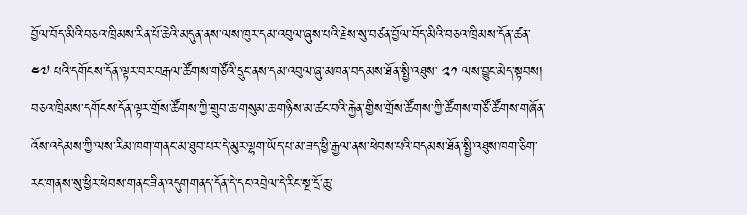བྱོལ་བོད་མིའི་བཅའ་ཁྲིམས་རིན་པོ་ཆེའི་མདུན་ནས་ལས་ཁུར་དམ་འབུལ་ཞུས་པའི་རྗེས་སུ་བཙན་བྱོལ་བོད་མིའི་བཅའ་ཁྲིམས་དོན་ཚན་ ༤༧ པའི་དགོངས་དོན་ལྟར་བར་བརྒལ་ཚོགས་གཙོའི་དྲུང་ནས་དམ་འབུལ་ཞུ་མཁན་བདམས་ཐོན་སྤྱི་འཐུས་ ༢༡ ལས་བྱུང་མེད་སྟབས། བཅའ་ཁྲིམས་དགོངས་དོན་ལྟར་གྲོས་ཚོགས་ཀྱི་གྲུབ་ཆ་གསུམ་ཆ་གཉིས་མ་ཚང་བའི་རྐྱེན་གྱིས་གྲོས་ཚོགས་ཀྱི་ཚོགས་གཙོ་ཚོགས་གཞོན་འོས་འདེམས་ཀྱི་ལས་རིམ་ཁག་གནང་མ་ཐུབ་པར་དེ་མུར་ལྷག་ཡོད་པ་མ་ཟད་ཕྱི་རྒྱལ་ནས་ཕེབས་པའི་བདམས་ཐོན་སྤྱི་འཐུས་ཁག་ཅིག་རང་གནས་སུ་ཕྱིར་ཕེབས་གནང་ཟིན་འདུགགནད་དོན་དེ་དང་འབྲེལ་དེ་རིང་སྔ་དྲོ་ཆུ་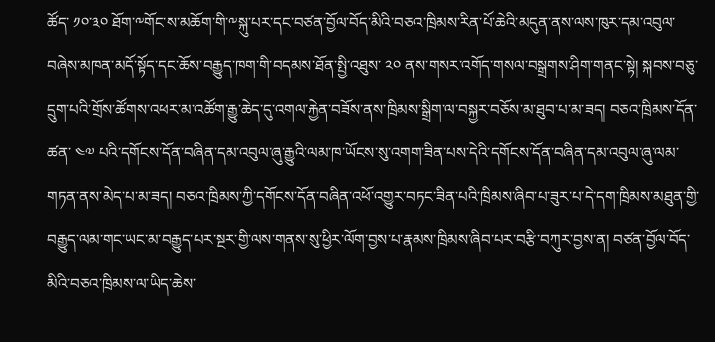ཚོད་ ༡༠་༣༠ ཐོག་༸གོང་ས་མཆོག་གི་༸སྐུ་པར་དང་བཙན་བྱོལ་བོད་མིའི་བཅའ་ཁྲིམས་རིན་པོ་ཆེའི་མདུན་ནས་ལས་ཁུར་དམ་འབུལ་བཞེས་མཁན་མདོ་སྟོད་དང་ཆོས་བརྒྱུད་ཁག་གི་བདམས་ཐོན་སྤྱི་འཐུས་ ༢༠ ནས་གསར་འགོད་གསལ་བསྒྲགས་ཤིག་གནང་སྟེ། སྐབས་བཅུ་དྲུག་པའི་གྲོས་ཚོགས་འཕར་མ་འཚོག་རྒྱུ་ཆེད་དུ་འགལ་རྐྱེན་བཟོས་ནས་ཁྲིམས་སྒྲིག་ལ་བསྐྱར་བཅོས་མ་ཐུབ་པ་མ་ཟད། བཅའ་ཁྲིམས་དོན་ཚན་ ༤༧ པའི་དགོངས་དོན་བཞིན་དམ་འབུལ་ཞུ་རྒྱུའི་ལམ་ཁ་ཡོངས་སུ་འགག་ཟིན་པས་དེའི་དགོངས་དོན་བཞིན་དམ་འབུལ་ཞུ་ལམ་གཏན་ནས་མེད་པ་མ་ཟད། བཅའ་ཁྲིམས་ཀྱི་དགོངས་དོན་བཞིན་འཕོ་འགྱུར་བཏང་ཟིན་པའི་ཁྲིམས་ཞིབ་པ་ཟུར་པ་དེ་དག་ཁྲིམས་མཐུན་གྱི་བརྒྱུད་ལམ་གང་ཡང་མ་བརྒྱུད་པར་སྔར་གྱི་ལས་གནས་སུ་ཕྱིར་ལོག་བྱས་པ་རྣམས་ཁྲིམས་ཞིབ་པར་བརྩི་བཀུར་བྱས་ན། བཙན་བྱོལ་བོད་མིའི་བཅའ་ཁྲིམས་ལ་ཡིད་ཆེས་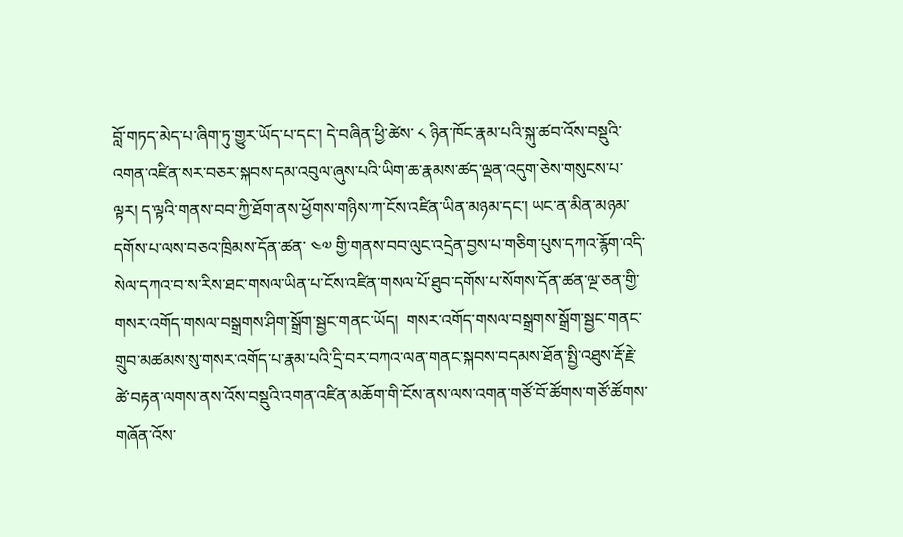བློ་གཏད་མེད་པ་ཞིག་ཏུ་གྱུར་ཡོད་པ་དང་། དེ་བཞིན་ཕྱི་ཚེས་ ༨ ཉིན་ཁོང་རྣམ་པའི་སྐུ་ཚབ་འོས་བསྡུའི་འགན་འཛིན་སར་བཅར་སྐབས་དམ་འབུལ་ཞུས་པའི་ཡིག་ཆ་རྣམས་ཚད་ལྡན་འདུག་ཅེས་གསུངས་པ་ལྟར། ད་ལྟའི་གནས་བབ་ཀྱི་ཐོག་ནས་ཕྱོགས་གཉིས་ཀ་ངོས་འཛིན་ཡིན་མཉམ་དང་། ཡང་ན་མིན་མཉམ་དགོས་པ་ལས་བཅའ་ཁྲིམས་དོན་ཚན་ ༤༧ གྱི་གནས་བབ་ལུང་འདྲེན་བྱས་པ་གཅིག་པུས་དཀའ་རྙོག་འདི་སེལ་དཀའ་བ་ས་རིས་ཐང་གསལ་ཡིན་པ་ངོས་འཛིན་གསལ་པོ་ཐུབ་དགོས་པ་སོགས་དོན་ཚན་ལྔ་ཅན་གྱི་གསར་འགོད་གསལ་བསྒྲགས་ཤིག་སྒྲོག་སྦྱང་གནང་ཡོད།  གསར་འགོད་གསལ་བསྒྲགས་སྒྲོག་སྦྱང་གནང་གྲུབ་མཚམས་སུ་གསར་འགོད་པ་རྣམ་པའི་དྲི་བར་བཀའ་ལན་གནང་སྐབས་བདམས་ཐོན་སྤྱི་འཐུས་རྡོ་རྗེ་ཚེ་བརྟན་ལགས་ནས་འོས་བསྡུའི་འགན་འཛིན་མཆོག་གི་ངོས་ནས་ལས་འགན་གཙོ་བོ་ཚོགས་གཙོ་ཚོགས་གཞོན་འོས་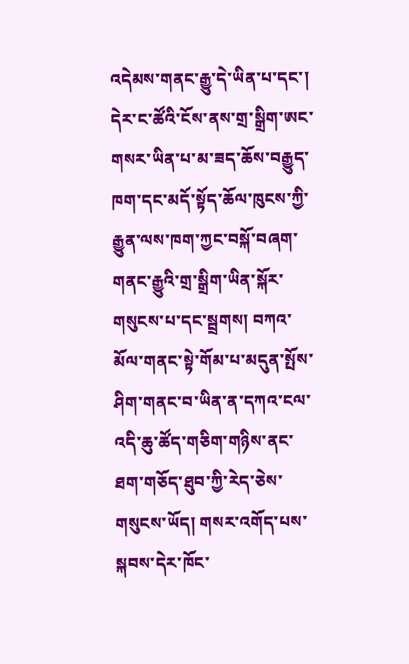འདེམས་གནང་རྒྱུ་དེ་ཡིན་པ་དང་། དེར་ང་ཚོའི་ངོས་ནས་གྲ་སྒྲིག་ཨང་གསར་ཡིན་པ་མ་ཟད་ཆོས་བརྒྱུད་ཁག་དང་མདོ་སྟོད་ཆོལ་ཁུངས་ཀྱི་རྒྱུན་ལས་ཁག་ཀྱང་བསྐོ་བཞག་གནང་རྒྱུའི་གྲ་སྒྲིག་ཡིན་སྐོར་གསུངས་པ་དང་སྦྲགས། བཀའ་མོལ་གནང་སྟེ་གོམ་པ་མདུན་སྤོས་ཤིག་གནང་བ་ཡིན་ན་དཀའ་ངལ་འདི་ཆུ་ཚོད་གཅིག་གཉིས་ནང་ཐག་གཅོད་ཐུབ་ཀྱི་རེད་ཅེས་གསུངས་ཡོད། གསར་འགོད་པས་སྐབས་དེར་ཁོང་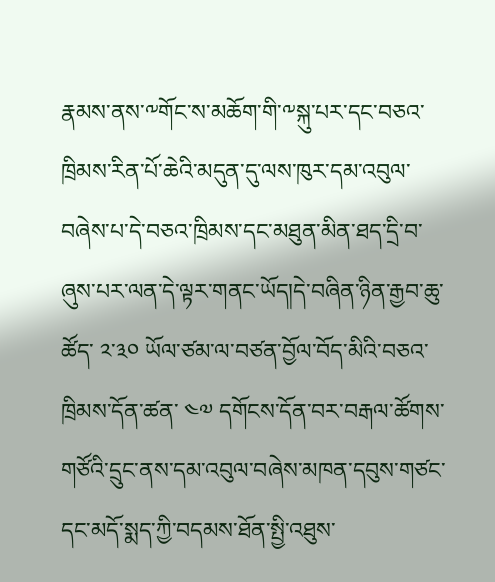རྣམས་ནས་༸གོང་ས་མཆོག་གི་༸སྐུ་པར་དང་བཅའ་ཁྲིམས་རིན་པོ་ཆེའི་མདུན་དུ་ལས་ཁུར་དམ་འབུལ་བཞེས་པ་དེ་བཅའ་ཁྲིམས་དང་མཐུན་མིན་ཐད་དྲི་བ་ཞུས་པར་ལན་དེ་ལྟར་གནང་ཡོད།དེ་བཞིན་ཉིན་རྒྱབ་ཆུ་ཚོད་ ༢་༣༠ ཡོལ་ཙམ་ལ་བཙན་བྱོལ་བོད་མིའི་བཅའ་ཁྲིམས་དོན་ཚན་ ༤༧ དགོངས་དོན་བར་བརྒལ་ཚོགས་གཙོའི་དྲུང་ནས་དམ་འབུལ་བཞེས་མཁན་དབུས་གཙང་དང་མདོ་སྨད་ཀྱི་བདམས་ཐོན་སྤྱི་འཐུས་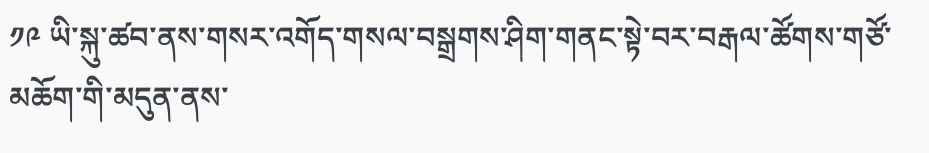༡༩ ཡི་སྐུ་ཚབ་ནས་གསར་འགོད་གསལ་བསྒྲགས་ཤིག་གནང་སྟེ་བར་བརྒལ་ཚོགས་གཙོ་མཆོག་གི་མདུན་ནས་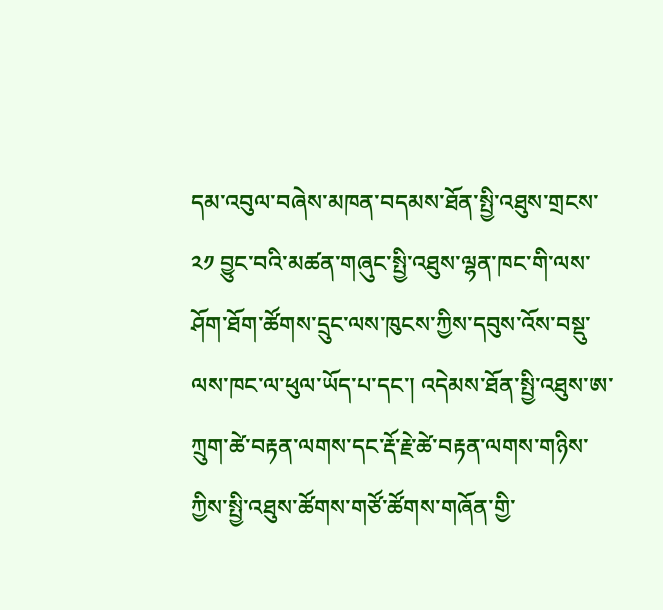དམ་འབུལ་བཞེས་མཁན་བདམས་ཐོན་སྤྱི་འཐུས་གྲངས་ ༢༡ བྱུང་བའི་མཚན་གཞུང་སྤྱི་འཐུས་ལྷན་ཁང་གི་ལས་ཤོག་ཐོག་ཚོགས་དྲུང་ལས་ཁུངས་ཀྱིས་དབུས་འོས་བསྡུ་ལས་ཁང་ལ་ཕུལ་ཡོད་པ་དང་། འདེམས་ཐོན་སྤྱི་འཐུས་ཨ་ཀྲུག་ཚེ་བརྟན་ལགས་དང་རྡོ་རྗེ་ཚེ་བརྟན་ལགས་གཉིས་ཀྱིས་སྤྱི་འཐུས་ཚོགས་གཙོ་ཚོགས་གཞོན་གྱི་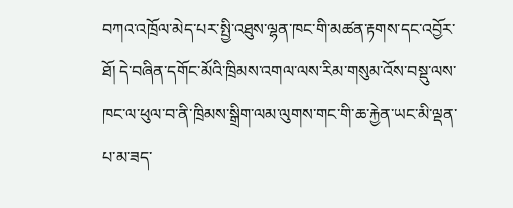བཀའ་འཁྲོལ་མེད་པར་སྤྱི་འཐུས་ལྷན་ཁང་གི་མཚན་རྟགས་དང་འབྱོར་ཐོ། དེ་བཞིན་དགོང་མོའི་ཁྲིམས་འགལ་ལས་རིམ་གསུམ་འོས་བསྡུ་ལས་ཁང་ལ་ཕུལ་བ་ནི་ཁྲིམས་སྒྲིག་ལམ་ལུགས་གང་གི་ཆ་རྐྱེན་ཡང་མི་ལྡན་པ་མ་ཟད་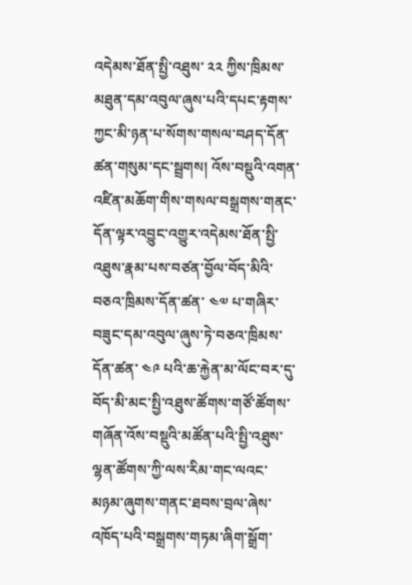འདེམས་ཐོན་སྤྱི་འཐུས་ ༢༢ ཀྱིས་ཁྲིམས་མཐུན་དམ་འབུལ་ཞུས་པའི་དཔང་རྟགས་ཀྱང་མི་ཉན་པ་སོགས་གསལ་བཤད་དོན་ཚན་གསུམ་དང་སྦྲགས། འོས་བསྡུའི་འགན་འཛིན་མཆོག་གིས་གསལ་བསྒྲགས་གནང་དོན་ལྟར་འབྱུང་འགྱུར་འདེམས་ཐོན་སྤྱི་འཐུས་རྣམ་པས་བཙན་བྱོལ་བོད་མིའི་བཅའ་ཁྲིམས་དོན་ཚན་ ༤༧ པ་གཞིར་བཟུང་དམ་འབུལ་ཞུས་ཏེ་བཅའ་ཁྲིམས་དོན་ཚན་ ༤༩ པའི་ཆ་རྐྱེན་མ་ལོང་བར་དུ་བོད་མི་མང་སྤྱི་འཐུས་ཚོགས་གཙོ་ཚོགས་གཞོན་འོས་བསྡུའི་མཚོན་པའི་སྤྱི་འཐུས་ལྷན་ཚོགས་ཀྱི་ལས་རིམ་གང་ལའང་མཉམ་ཞུགས་གནང་ཐབས་བྲལ་ཞེས་འཁོད་པའི་བསྒྲགས་གཏམ་ཞིག་སྒྲོག་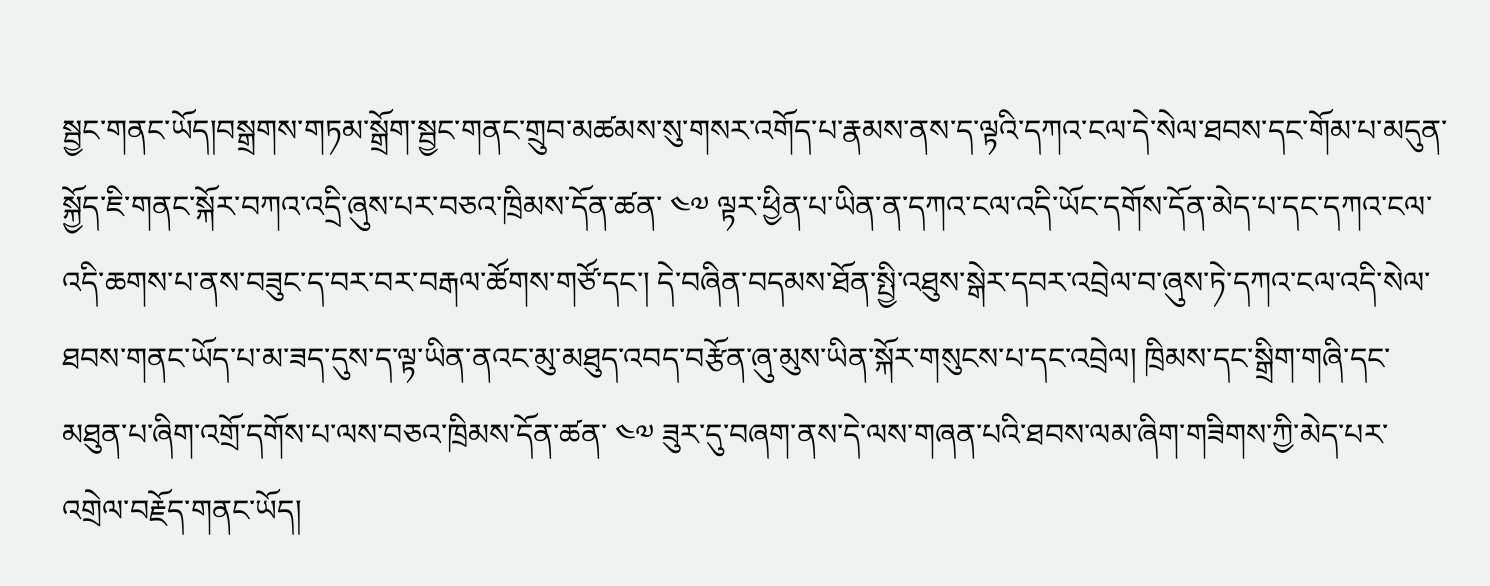སྦྱང་གནང་ཡོད།བསྒྲགས་གཏམ་སྒྲོག་སྦྱང་གནང་གྲུབ་མཚམས་སུ་གསར་འགོད་པ་རྣམས་ནས་ད་ལྟའི་དཀའ་ངལ་དེ་སེལ་ཐབས་དང་གོམ་པ་མདུན་སྐྱོད་ཇི་གནང་སྐོར་བཀའ་འདྲི་ཞུས་པར་བཅའ་ཁྲིམས་དོན་ཚན་ ༤༧ ལྟར་ཕྱིན་པ་ཡིན་ན་དཀའ་ངལ་འདི་ཡོང་དགོས་དོན་མེད་པ་དང་དཀའ་ངལ་འདི་ཆགས་པ་ནས་བཟུང་ད་བར་བར་བརྒལ་ཚོགས་གཙོ་དང་། དེ་བཞིན་བདམས་ཐོན་སྤྱི་འཐུས་སྒེར་དབར་འབྲེལ་བ་ཞུས་ཏེ་དཀའ་ངལ་འདི་སེལ་ཐབས་གནང་ཡོད་པ་མ་ཟད་དུས་ད་ལྟ་ཡིན་ནའང་མུ་མཐུད་འབད་བརྩོན་ཞུ་མུས་ཡིན་སྐོར་གསུངས་པ་དང་འབྲེལ། ཁྲིམས་དང་སྒྲིག་གཞི་དང་མཐུན་པ་ཞིག་འགྲོ་དགོས་པ་ལས་བཅའ་ཁྲིམས་དོན་ཚན་ ༤༧ ཟུར་དུ་བཞག་ནས་དེ་ལས་གཞན་པའི་ཐབས་ལམ་ཞིག་གཟིགས་ཀྱི་མེད་པར་འགྲེལ་བརྗོད་གནང་ཡོད།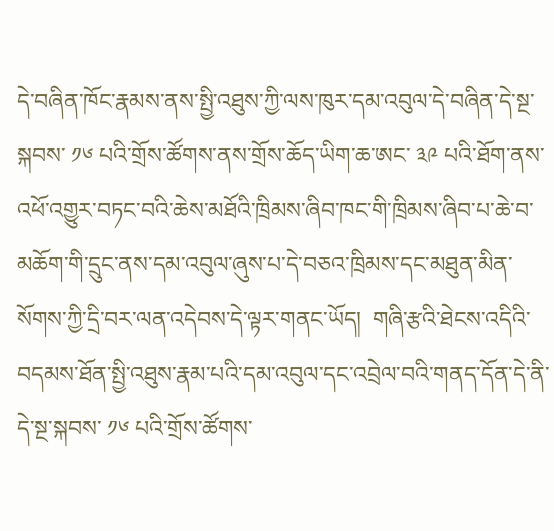དེ་བཞིན་ཁོང་རྣམས་ནས་སྤྱི་འཐུས་ཀྱི་ལས་ཁུར་དམ་འབུལ་དེ་བཞིན་དེ་སྔ་སྐབས་ ༡༦ པའི་གྲོས་ཚོགས་ནས་གྲོས་ཆོད་ཡིག་ཆ་ཨང་ ༣༩ པའི་ཐོག་ནས་འཕོ་འགྱུར་བཏང་བའི་ཆེས་མཐོའི་ཁྲིམས་ཞིབ་ཁང་གི་ཁྲིམས་ཞིབ་པ་ཆེ་བ་མཆོག་གི་དྲུང་ནས་དམ་འབུལ་ཞུས་པ་དེ་བཅའ་ཁྲིམས་དང་མཐུན་མིན་སོགས་ཀྱི་དྲི་བར་ལན་འདེབས་དེ་ལྟར་གནང་ཡོད།  གཞི་རྩའི་ཐེངས་འདིའི་བདམས་ཐོན་སྤྱི་འཐུས་རྣམ་པའི་དམ་འབུལ་དང་འབྲེལ་བའི་གནད་དོན་དེ་ནི་དེ་སྔ་སྐབས་ ༡༦ པའི་གྲོས་ཚོགས་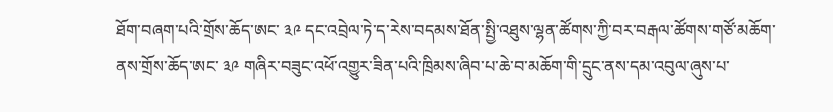ཐོག་བཞག་པའི་གྲོས་ཆོད་ཨང་ ༣༩ དང་འབྲེལ་ཏེ་ད་རེས་བདམས་ཐོན་སྤྱི་འཐུས་ལྷན་ཚོགས་ཀྱི་བར་བརྒལ་ཚོགས་གཙོ་མཆོག་ནས་གྲོས་ཆོད་ཨང་ ༣༩ གཞིར་བཟུང་འཕོ་འགྱུར་ཟིན་པའི་ཁྲིམས་ཞིབ་པ་ཆེ་བ་མཆོག་གི་དྲུང་ནས་དམ་འབུལ་ཞུས་པ་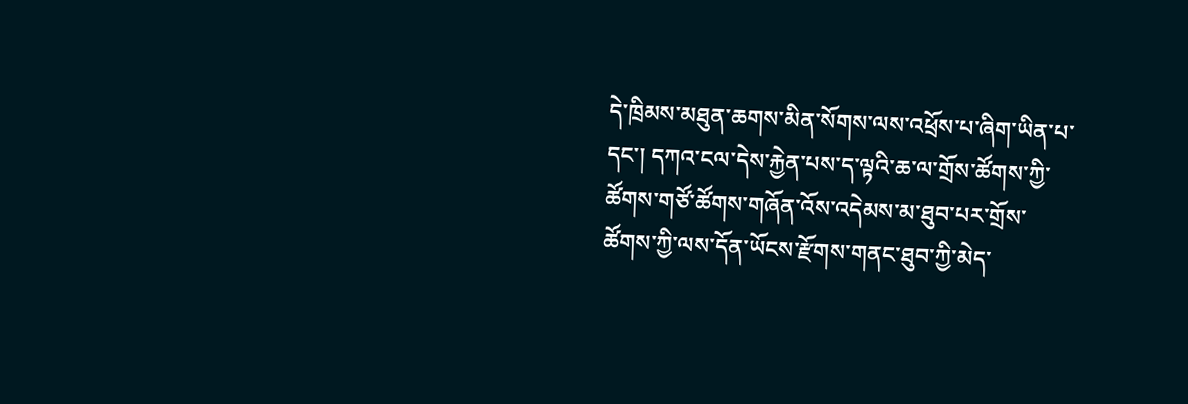དེ་ཁྲིམས་མཐུན་ཆགས་མིན་སོགས་ལས་འཕྲོས་པ་ཞིག་ཡིན་པ་དང་། དཀའ་ངལ་དེས་རྐྱེན་པས་ད་ལྟའི་ཆ་ལ་གྲོས་ཚོགས་ཀྱི་ཚོགས་གཙོ་ཚོགས་གཞོན་འོས་འདེམས་མ་ཐུབ་པར་གྲོས་ཚོགས་ཀྱི་ལས་དོན་ཡོངས་རྫོགས་གནང་ཐུབ་ཀྱི་མེད་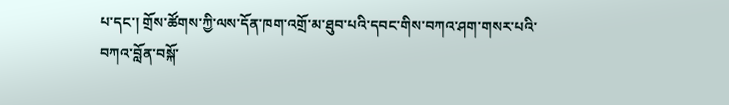པ་དང་། གྲོས་ཚོགས་ཀྱི་ལས་དོན་ཁག་འགྲོ་མ་ཐུབ་པའི་དབང་གིས་བཀའ་ཤག་གསར་པའི་བཀའ་བློན་བསྐོ་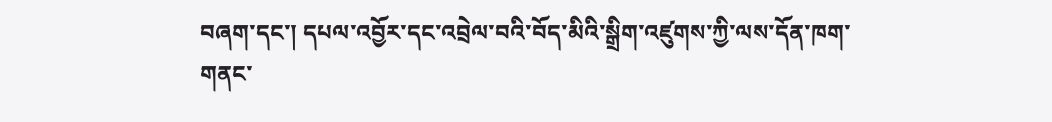བཞག་དང་། དཔལ་འབྱོར་དང་འབྲེལ་བའི་བོད་མིའི་སྒྲིག་འཛུགས་ཀྱི་ལས་དོན་ཁག་གནང་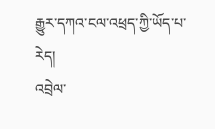རྒྱུར་དཀའ་ངལ་འཕྲད་ཀྱི་ཡོད་པ་རེད།
འབྲེལ་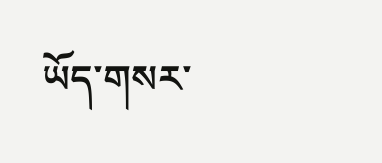ཡོད་གསར་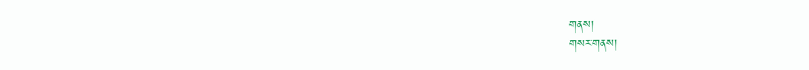གནས།
གསར་གནས།